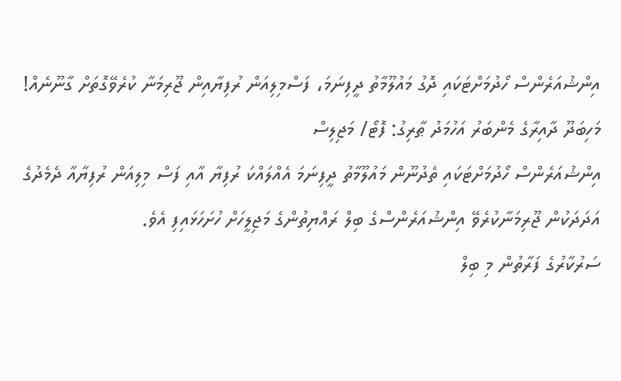އިންޝުއަރެންސް ހޯދުމަށްޓަކައި ދޮގު މައުލޫމާތު ދީފިނަމަ، ފަސްމިލިއަން ރުފިޔާއިން ޖޫރިމަނާ ކުރެވޭގޮތަށް ގާނޫނެއް!
މަހިބަދޫ ދާއިރާގެ މެންބަރު އަހުމަދު ޠާރިގު: ފޮޓޯ/ މަޖިލިސް
އިންޝުއަރެންސް ހޯދުމަށްޓަކައި ތެދުނޫން މައުލޫމާތު ދީފިނަމަ އެއްލައްކަ ރުފިޔާ އާއި ފަސް މިލިއަން ރުފިޔާއާ ދެމެދުގެ އަދަދަކުން ޖޫރިމަނާކުރެވޭ އިންޝުއަރެންސްގެ ބިލް ރައްޔިތުންގެ މަޖިލީހަށް ހުށަހަޅައިފި އެވެ.
ސަރުކާރުގެ ފަރާތުން މި ބިލް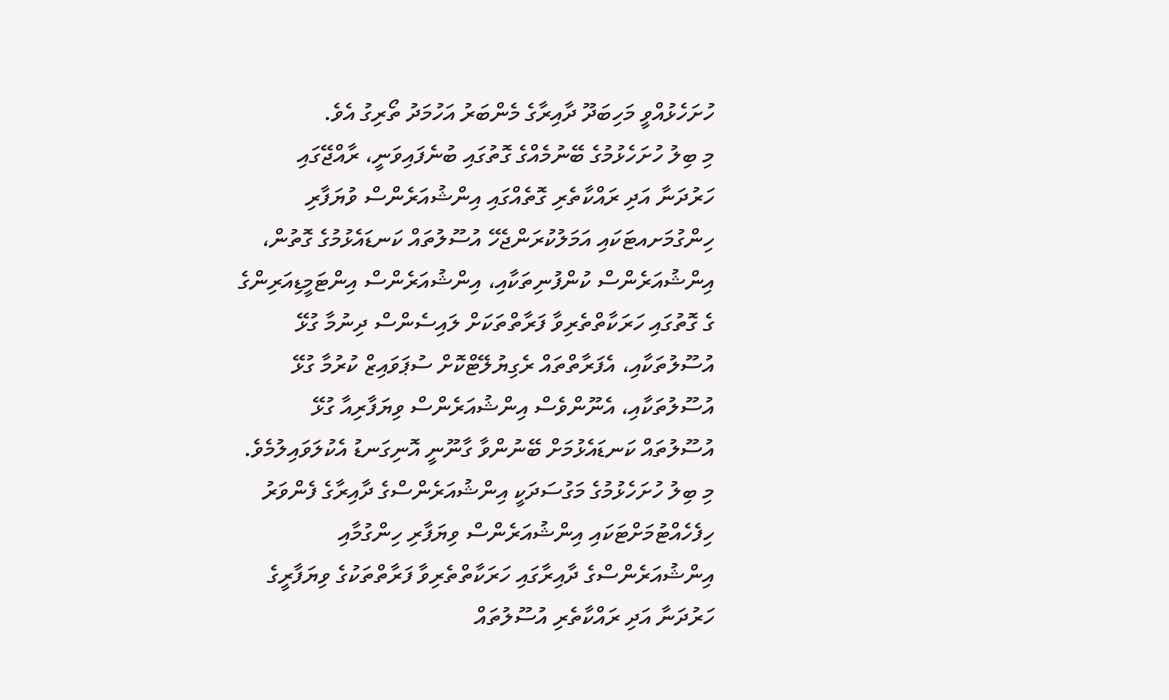ހުށަހެޅުއްވީ މަހިބަދޫ ދާއިރާގެ މެންބަރު އަހުމަދު ތޯރިގު އެވެ.
މި ބިލު ހުށަހެޅުމުގެ ބޭނުމެއްގެ ގޮތުގައި ބުނެފައިވަނީ، ރާއްޖޭގައި ހަރުދަނާ އަދި ރައްކާތެރި ގޮތެއްގައި އިންޝުއަރެންސް ވުޔަފާރި ހިންގުމަށއޓަކައި އަމަލުކުރަންޖެހޭ އުސޫލުތައް ކަނޑައެޅުމުގެ ގޮތުން، އިންޝުއަރެންސް ކުންފުނިތަކާއި، އިންޝުއަރެންސް އިންޓަމީޑިއަރިންގެ ގެ ގޮތުގައި ހަރަކާތްތެރިވާ ފަރާތްތަކަށް ލައިސެންސް ދިނުމާ ގުޅޭ އުސޫލުތަކާއި، އެފަރާތްތައް ރެގިޔުލޭޓްކޮށް ސުޕަވައިޒް ކުރުމާ ގުޅޭ އުސޫލުތަކާއި، އެނޫންވެސް އިންޝުއަރެންސް ވިޔަފާރިއާ ގުޅޭ އުސޫލުތައް ކަނޑައެޅުމަށް ބޭނުންވާ ގާނޫނީ އޮނިގަނޑު އެކުލަވައިލުމެވެ.
މި ބިލު ހުށަހެޅުމުގެ މަގުސަދަކީ އިންޝުއަރެންސްގެ ދާއިރާގެ ފެންވަރު ހިފެހެއްޓުމަށްޓަކައި އިންޝުއަރެންސް ވިޔަފާރި ހިންގުމާއި އިންޝުއަރެންސްގެ ދާއިރާގައި ހަރަކާތްތެރިވާ ފަރާތްތަކުގެ ވިޔަފާރީގެ ހަރުދަނާ އަދި ރައްކާތެރި އުސޫލުތައް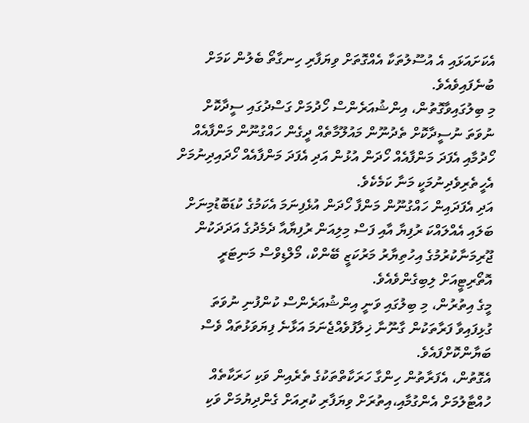އެކަށައަޅައި އެ އުސޫލުތަކާ އެއްގޮތަށް ވިޔަފާރި ހިނގާތޯ ބެލުން ކަމަށް ބުނެފައިވެއެވެ.
މި ބިލުގައިވާގޮތުން، އިންޝުއަރެންސް ހޯދުމަށް ގަސްދުގައި ސީދާކޮށް ނުވަތަ ނުސީދާކޮށް ތެދުނޫން މައުލޫމާތެއް ދީގެން ހައްގުނޫން މަންފާއެއް ހޯދުމާއި އެފަދަ މަންފާއެއް ހޯދަން އުޅުން އަދި އެފަދަ މަންފާއެއް ހޯދައިދިނުމަށް އެހީތެރިވެދިނުމަކީ މަނާ ކަމެކެވެ.
އަދި އެފަދައިން ހައްގުނޫން މަންފާ ހޯދަން އުޅެފިނަމަ އެކަމުގެ ކުޑަބޮޑުމިނަށް ބަލައި އެއްލައްކަ ރުފިޔާ އާއި ފަސް މިލިއަން ރުފިޔާއާ ދެމެދުގެ އަދަދަކުން ޖޫރިމަނާކުރުމުގެ އިހުތިޔާރު މަރުކަޒީ ބޭންކް، މޯލްޑިވްސް މަނިޓަރީ އޮތޯރިޓީއަށް ލިބިގެންވެއެވެ.
މީގެ އިތުރުން، މި ބިލުގައި ވަނީ އިންޝުއަރެންސް ކުންފުނި ނުވަތަ ގުޅިފައިވާ ފަރާތަކުން ގާނޫނާ ޚިލާފުވެއްޖެނަމަ އަޅާނެ ފިޔަވަޅުތައް ވެސް ބަޔާންކޮށްފައެވެ.
އެގޮތުން، އެފަރާތުން ހިންގާ ހަރަކާތްތަކުގެ ތެރެއިން ވަކި ހަރަކާތެއް ހުއްޓާލުމަށް އެންގުމާއި،އިތުރަށް ވިޔަފާރި ކުރިއަށް ގެންދިޔުމަށް ވަކި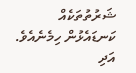ޝަރުތުތަކެއް ކަނޑައެޅުން ހިމެނެއެވެ.
އަދި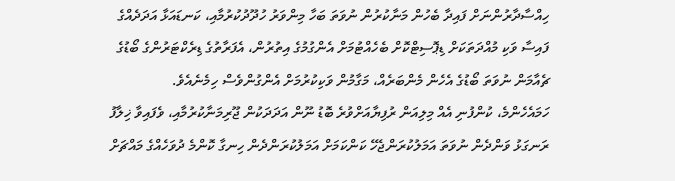ހިއްސާދާރުންނަށް ފައިދާ ބެހުން މަނާކުރުން ނުވަތަ ބަހާ މިންވަރު ހުދޫދުކުރުމާއި، ކަނޑައަޅާ އަދަދެއްގެ ފައިސާ ވަކި މުއްދަތަކަށް ޑިޕޮސިޓްކޮށް ބެހެއްޓުމަށް އެންގުމުގެ އިތުރުން، އެފަރާތުގެ ޑިރެކްޓަރުންގެ ބޯޑުގެ ޗެއާމަން ނުވަތަ ބޯޑުގެ އެހެން މެންބަރެއް، މަގާމުން ވަކިކުރުމަށް އެންގުންވެސް ހިމެނެއެވެ.
ހަމައެހެންމެ، ކުންފުނި އެއް މިލިއަން ރުފިޔާއަށްވުރެ ބޮޑު ނޫން އަދަދަކުން ޖޫރިމަނާކުރުމާއި، ވެފައިވާ ޚިލާފު ރަނގަޅު ވަންދެން ނުވަތަ އަމަލުކުރަންޖެހޭ ކަންކަމަށް އަމަލުކުރަންދެން ހިނގާ ކޮންމެ ދުވަހެއްގެ މައްޗަށް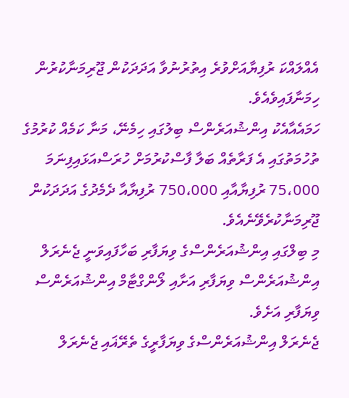އެއްލައްކަ ރުފިޔާއަށްވުރެ އިތުރުނުވާ އަދަދަކުން ޖޫރިމަނާކުރުން ހިމަނާފައިވެއެވެ.
ހަމައެއާއެކު އިންޝުއަރެންސް ބިލުގައި ހިމެނޭ، މަނާ ކަމެއް ކުރުމުގެ ތުހުމަތުގައި އެ ފަރާތެއް ބަލާ ފާސްކުރުމަށް ހުރަސްއަޅައިފިނަމަ 75،000 ރުފިޔާއާއި 750،000 ރުފިޔާއާ ދެމެދުގެ އަދަދަކުން ޖޫރިމަނާކުރެވޭނެއެވެ.
މި ބިލްގައި އިންޝުއަރެންސްގެ ވިޔަފާރި ބަހާފައިވަނީ ޖެނެރަލް އިންޝުއަރެންސް ވިޔަފާރި އަށާއި ލޯންގްޓާމް އިންޝުއަރެންސް ވިޔަފާރި އަށެވެ.
ޖެނެރަލް އިންޝުއަރެންސްގެ ވިޔަފާރީގެ ތެރޭޣައި ޖެނެރަލް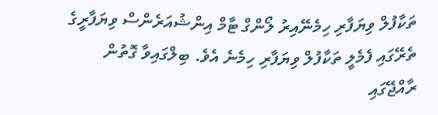ތަކާފުލް ވިޔަފާރި ހިމެނޭއިރު ލޯންގް ޓާމް އިންޝުއަރެންސް ވިޔަފާރީގެ ތެރޭގައި ފެމެލީ ތަކާފުލް ވިޔަފާރި ހިމެނެ އެވެ. ބިލްގައިވާ ގޮތުން ރާއްޖޭގައި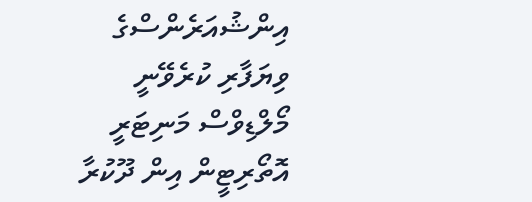އިންޝުއަރެންސްގެ ވިޔަފާރި ކުރެވޭނީ މޯލްޑިވްސް މަނިޓަރީ އޮތޯރިޓީން އިން ދޫކުރާ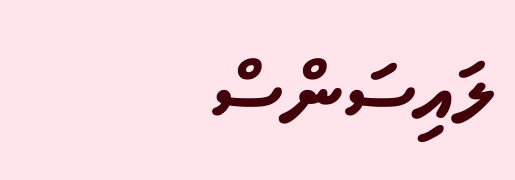ލައިސަންސް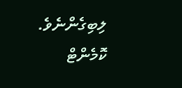ލިބިގެންނެވެ.
ކޮމެންޓް